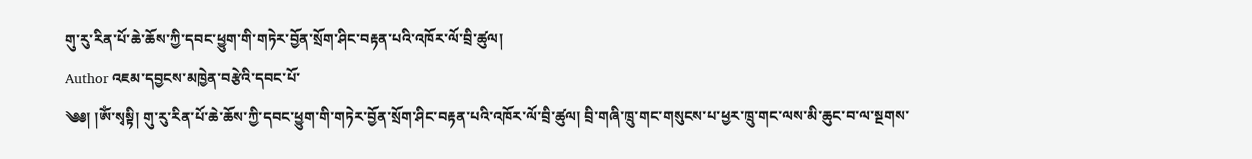གུ་རུ་རིན་པོ་ཆེ་ཆོས་ཀྱི་དབང་ཕྱུག་གི་གཏེར་བྱོན་སྲོག་ཤིང་བརྟན་པའི་འཁོར་ལོ་བྲི་ཚུལ།
Author འཇམ་དབྱངས་མཁྱེན་བརྩེའི་དབང་པོ་
༄༅། །ཨོཾ་སྭསྟི། གུ་རུ་རིན་པོ་ཆེ་ཆོས་ཀྱི་དབང་ཕྱུག་གི་གཏེར་བྱོན་སྲོག་ཤིང་བརྟན་པའི་འཁོར་ལོ་བྲི་ཚུལ། བྲི་གཞི་ཁྲུ་གང་གསུངས་པ་ཕྱར་ཁྲུ་གང་ལས་མི་ཆུང་བ་ལ་སྔགས་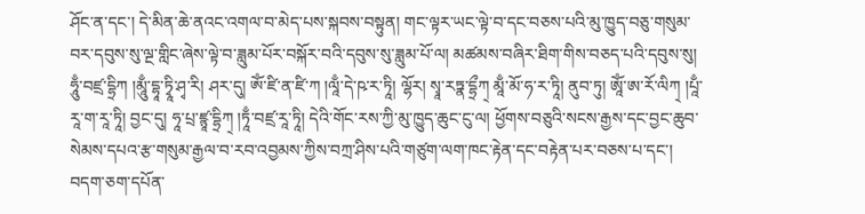ཤོང་ན་དང་། དེ་མིན་ཆེ་ནའང་འགལ་བ་མེད་པས་སྐབས་བསྟུན། གང་ལྟར་ཡང་ལྟེ་བ་དང་བཅས་པའི་མུ་ཁྱུད་བཅུ་གསུམ་བར་དབུས་སུ་ལྔ་གླིང་ཞེས་ལྟེ་བ་ཟླུམ་པོར་བསྐོར་བའི་དབུས་སུ་ཟླུམ་པོ་ལ། མཚམས་བཞིར་ཐིག་གིས་བཅད་པའི་དབུས་སུ། ཧཱུྃ་བཛྲ་དྷྲིཀ །མཱུྃ་དྷཱ་ཏྭཱི་ཤྭ་རི། ཤར་དུ། ཨོཾ་ཛི་ན་ཛི་ཀ །ལཱྃ་དེ་ཥ་ར་ཏཱི། ལྷོར། སྭཱ་རཏྣ་དྷྲྀཀ྄ མཱྃ་མོ་ཧ་ར་ཏཱི། ནུབ་ཏུ། ཨཱོཾ་ཨ་རོ་ལིཀ྄ །པཱྃ་རཱ་ག་རཱ་ཏཱི། བྱང་དུ། ཧཱ་པྲ་ཛྙཱ་དྷྲིཀ྄ །ཏཱྃ་བཛྲ་རཱ་ཏཱི། དེའི་གོང་རས་ཀྱི་མུ་ཁྱུད་ཆུང་ངུ་ལ། ཕྱོགས་བཅུའི་སངས་རྒྱས་དང་བྱང་ཆུབ་སེམས་དཔའ་རྩ་གསུམ་རྒྱལ་བ་རབ་འབྱམས་ཀྱིས་བཀྲ་ཤིས་པའི་གཙུག་ལག་ཁང་རྟེན་དང་བརྟེན་པར་བཅས་པ་དང་། བདག་ཅག་དཔོན་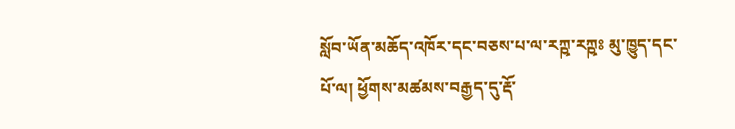སློབ་ཡོན་མཆོད་འཁོར་དང་བཅས་པ་ལ་རཀྵ་རཀྵཿ མུ་ཁྱུད་དང་པོ་ལ། ཕྱོགས་མཚམས་བརྒྱད་དུ་རྡོ་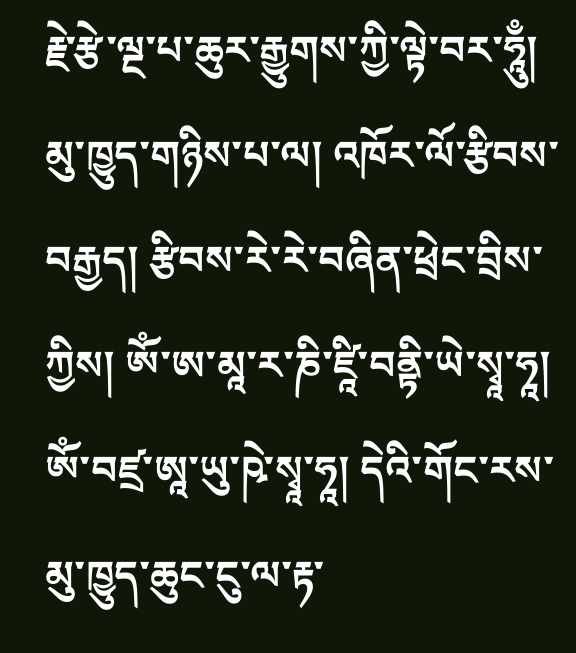རྗེ་རྩེ་ལྔ་པ་ཆུར་རྒྱུགས་ཀྱི་ལྟེ་བར་ཧཱུྃ། མུ་ཁྱུད་གཉིས་པ་ལ། འཁོར་ལོ་རྩིབས་བརྒྱད། རྩིབས་རེ་རེ་བཞིན་ཕྲེང་བྲིས་ཀྱིས། ཨོཾ་ཨ་མཱ་ར་ཎི་ཛཱི་བནྟི་ཡེ་སྭཱ་ཧཱ། ཨོཾ་བཛྲ་ཨཱ་ཡུ་ཥེ་སྭཱ་ཧཱ། དེའི་གོང་རས་མུ་ཁྱུད་ཆུང་ངུ་ལ་རྟ་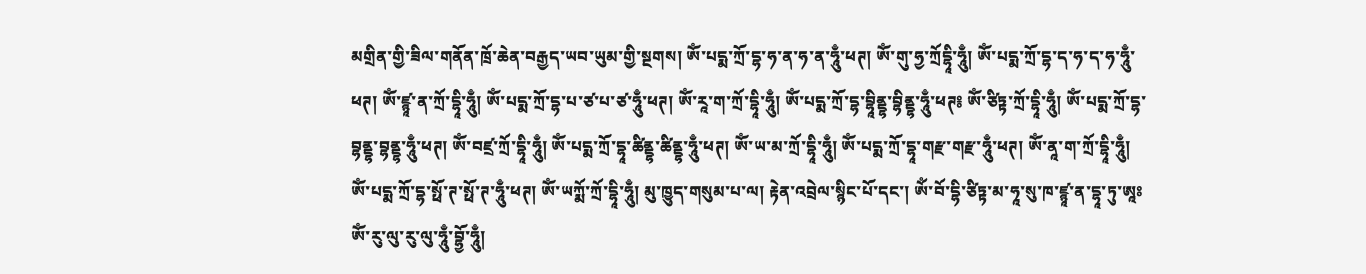མགྲིན་གྱི་ཟིལ་གནོན་ཁྲོ་ཆེན་བརྒྱད་ཡབ་ཡུམ་གྱི་སྔགས། ཨོཾ་པདྨ་ཀྲོ་དྷ་ཧ་ན་ཧ་ན་ཧཱུྃ་ཕཊ། ཨོཾ་གུ་ཧྱ་ཀྲོདྷཱི་ཧཱུྃ། ཨོཾ་པདྨ་ཀྲོ་དྷ་ད་ཧ་ད་ཧ་ཧཱུྃ་ཕཊ། ཨོཾ་ཛྙཱ་ན་ཀྲོ་དྷཱི་ཧཱུྃ། ཨོཾ་པདྨ་ཀྲོ་དྷ་པ་ཙ་པ་ཙ་ཧཱུྃ་ཕཊ། ཨོཾ་རཱ་ག་ཀྲོ་དྷཱི་ཧཱུྃ། ཨོཾ་པདྨ་ཀྲོ་དྷ་བྷཱིནྡྷ་བྷིནྡྷ་ཧཱུྃ་ཕཊ༔ ཨོཾ་ཙིཏྟ་ཀྲོ་དྷཱི་ཧཱུྃ། ཨོཾ་པདྨ་ཀྲོ་དྷ་བྷནྡྷ་བྷནྡྷ་ཧཱུྃ་ཕཊ། ཨོཾ་བཛྲ་ཀྲོ་དྷཱི་ཧཱུྃ། ཨོཾ་པདྨ་ཀྲོ་དྷཱ་ཚིནྡྷ་ཚིནྡྷ་ཧཱུྃ་ཕཊ། ཨོཾ་ཡ་མ་ཀྲོ་དྷཱི་ཧཱུྃ། ཨོཾ་པདྨ་ཀྲོ་དྷཱ་གརྫ་གརྫ་ཧཱུྃ་ཕཊ། ཨོཾ་ནཱ་ག་ཀྲོ་དྷཱི་ཧཱུྃ། ཨོཾ་པདྨ་ཀྲོ་དྷ་སྥོ་ཊ་སྥོ་ཊ་ཧཱུྃ་ཕཊ། ཨོཾ་ཡཀྨོ་ཀྲོ་དྷཱི་ཧཱུྃ། མུ་ཁྱུད་གསུམ་པ་ལ། རྟེན་འབྲེལ་སྙིང་པོ་དང་། ཨོཾ་བོ་དྷི་ཙིཏྟ་མ་ཧཱ་སུ་ཁ་ཛྙཱ་ན་དྷཱ་ཏུ་ཨཱཿ ཨོཾ་རུ་ལུ་རུ་ལུ་ཧཱུྃ་བྷྱོ་ཧཱུྃ།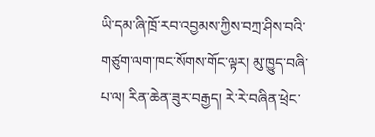ཡི་དམ་ཞི་ཁྲོ་རབ་འབྱམས་ཀྱིས་བཀྲ་ཤིས་བའི་གཙུག་ལག་ཁང་སོགས་གོང་ལྟར། མུ་ཁྱུད་བཞི་པ་ལ། རིན་ཆེན་ཟུར་བརྒྱད། རེ་རེ་བཞིན་ཕྲེང་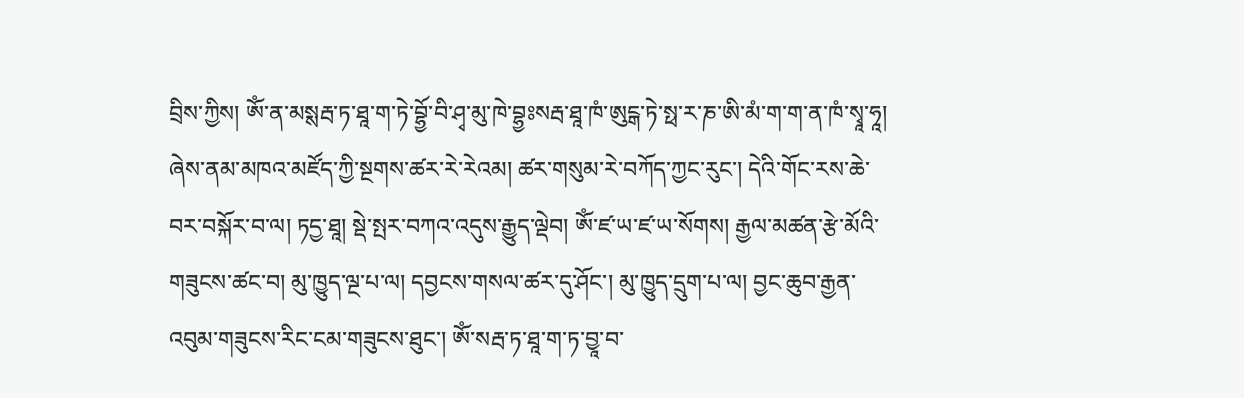བྲིས་ཀྱིས། ཨོཾ་ན་མསྶརྦ་ཏ་ཐཱ་ག་ཏེ་བྷྱོ་བི་ཤྭ་མུ་ཁེ་བྷྱཿསརྦ་ཐཱ་ཁཾ་ཨུངྒ་ཏེ་སྥ་ར་ཎ་ཨི་མཾ་ག་ག་ན་ཁཾ་སྭཱ་ཧཱ། ཞེས་ནམ་མཁའ་མཛོད་ཀྱི་སྔགས་ཚར་རེ་རེའམ། ཚར་གསུམ་རེ་བཀོད་ཀྱང་རུང་། དེའི་གོང་རས་ཆེ་བར་བསྐོར་བ་ལ། ཏདྱ་ཐཱ། སྡེ་སྤར་བཀའ་འདུས་རྒྱུད་ལྡེབ། ཨོཾ་ཛ་ཡ་ཛ་ཡ་སོགས། རྒྱལ་མཚན་རྩེ་མོའི་གཟུངས་ཚང་བ། མུ་ཁྱུད་ལྔ་པ་ལ། དབྱངས་གསལ་ཚར་དུ་ཤོང་། མུ་ཁྱུད་དྲུག་པ་ལ། བྱང་ཆུབ་རྒྱན་འབུམ་གཟུངས་རིང་ངམ་གཟུངས་ཐུང་། ཨོཾ་སརྦ་ཏ་ཐཱ་ག་ཏ་བྱཱ་བ་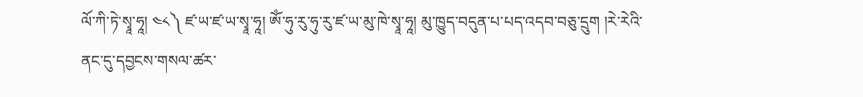ལོ་ཀི་ཏེ་སྭཱ་ཧཱ། ༤༨༽ ཛ་ཡ་ཛ་ཡ་སྭཱ་ཧཱ། ཨོཾ་ཧུ་རུ་ཧུ་རུ་ཛ་ཡ་མུ་ཁེ་སྭཱ་ཧཱ། མུ་ཁྱུད་བདུན་པ་པད་འདབ་བཅུ་དྲུག །རེ་རེའི་ནང་དུ་དབྱངས་གསལ་ཚར་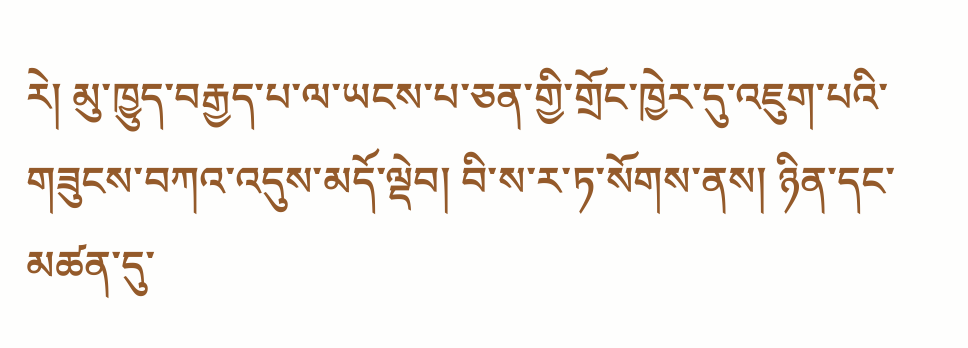རེ། མུ་ཁྱུད་བརྒྱད་པ་ལ་ཡངས་པ་ཅན་གྱི་གྲོང་ཁྱེར་དུ་འཇུག་པའི་གཟུངས་བཀའ་འདུས་མདོ་ལྡེབ། བི་ས་ར་ཏ་སོགས་ནས། ཉིན་དང་མཚན་དུ་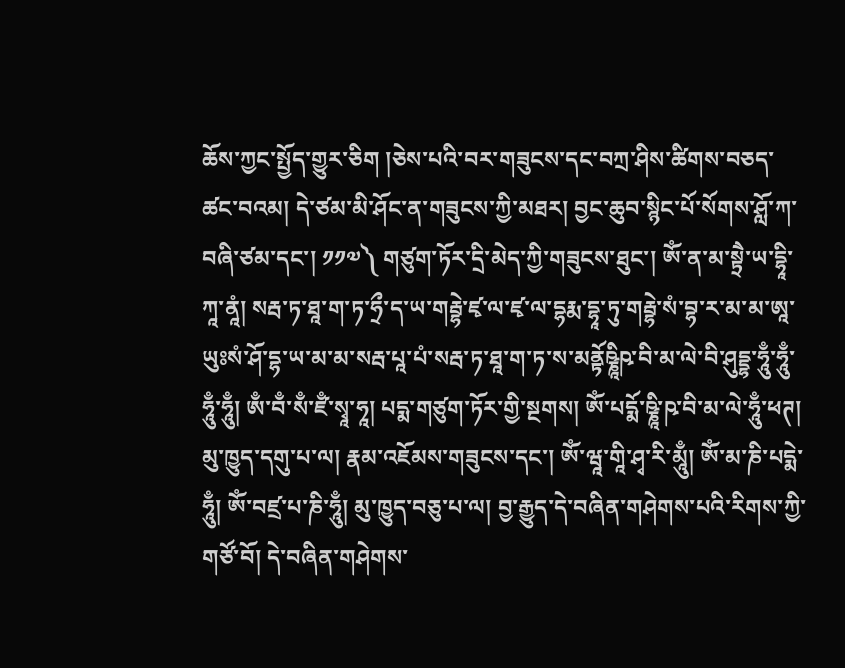ཆོས་ཀྱང་སྤྱོད་གྱུར་ཅིག །ཅེས་པའི་བར་གཟུངས་དང་བཀྲ་ཤིས་ཚིགས་བཅད་ཚང་བའམ། དེ་ཙམ་མི་ཤོང་ན་གཟུངས་ཀྱི་མཐར། བྱང་ཆུབ་སྙིང་པོ་སོགས་ཤློ་ཀ་བཞི་ཙམ་དང་། ༡༡༧༽ གཙུག་ཏོར་དྲི་མེད་ཀྱི་གཟུངས་ཐུང་། ཨོཾ་ན་མ་སྟྲཻ་ཡ་དྷཱི་ཀཱ་ནཱཾ། སརྦ་ཏ་ཐཱ་ག་ཏ་ཧྲྀ་ད་ཡ་གརྦྷེ་ཛྭ་ལ་ཛྭ་ལ་དྷརྨ་དྷཱ་ཏུ་གརྦྷེ་སཾ་བྷ་ར་མ་མ་ཨཱ་ཡུཿསཾ་ཤོ་དྷ་ཡ་མ་མ་སརྦ་པཱ་པཾ་སརྦ་ཏ་ཐཱ་ག་ཏ་ས་མནྟོཥྞཱིཥ་བི་མ་ལེ་བི་ཤུདྡྷ་ཧཱུྃ་ཧཱུྃ་ཧཱུྃ་ཧཱུྃ། ཨྃ་བྃ་སྃ་ཛྃ་སྭཱ་ཧཱ། པདྨ་གཙུག་ཏོར་གྱི་སྔགས། ཨོཾ་པདྨོ་ཥྞཱི་ཥ་བི་མ་ལེ་ཧཱུྃ་ཕཊ། མུ་ཁྱུད་དགུ་པ་ལ། རྣམ་འཇོམས་གཟུངས་དང་། ཨོཾ་ཝཱ་གཱི་ཤྭ་རི་མཱུྃ། ཨོཾ་མ་ཎི་པདྨེ་ཧཱུྃ། ཨོཾ་བཛྲ་པ་ཎི་ཧཱུྃ། མུ་ཁྱུད་བཅུ་པ་ལ། བྱ་རྒྱུད་དེ་བཞིན་གཤེགས་པའི་རིགས་ཀྱི་གཙོ་བོ། དེ་བཞིན་གཤེགས་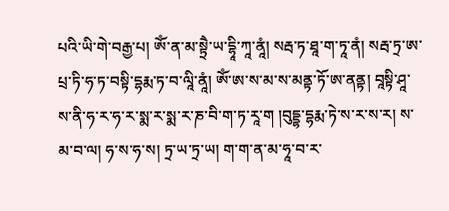པའི་ཡི་གེ་བརྒྱ་པ། ཨོཾ་ན་མ་སྟྲཻ་ཡ་དྷཱི་ཀཱ་ནཱཾ། སརྦ་ཏ་ཐཱ་ག་ཏཱ་ནཾ། སརྦ་ཏྲ་ཨ་པྲ་ཏི་ཧ་ཏ་བསྟི་དྷརྨ་ཏ་བ་ལཱི་ནཱཾ། ཨོཾ་ཨ་ས་མ་ས་མནྟ་ཏོ་ཨ་ནནྟ། བཱསྟི་ཤཱ་ས་ནི་ཧ་ར་ཧ་ར་སྨ་ར་སྨ་ར་ཎ་བི་ག་ཏ་རཱ་ག །བུདྡྷ་དྷརྨ་ཏེ་ས་ར་ས་ར། ས་མ་བ་ལ། ཧ་ས་ཧ་ས། ཏྲ་ཡ་ཏྲ་ཡ། ག་ག་ན་མ་ཧཱ་བ་ར་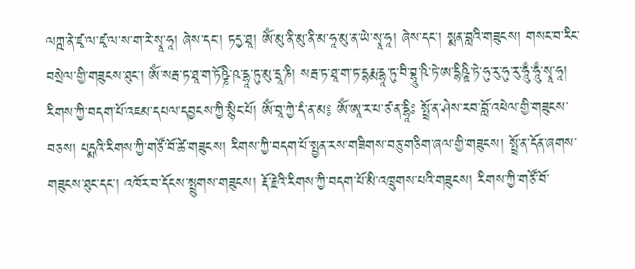ལཀྵ་ནེ་ཛྭ་ལ་ཛྭ་ལ་ས་ག་རེ་སྭཱ་ཧཱ། ཞེས་དང་། ཏདྱ་ཐཱ། ཨོཾ་མུ་ནི་མུ་ནི་མ་ཧཱ་མུ་ན་ཡེ་སྭཱ་ཧཱ། ཞེས་དང་། སྨན་བླའི་གཟུངས། གསང་བ་རིང་བསྲེལ་གྱི་གཟུངས་ཐུང་། ཨོཾ་སརྦ་ཏ་ཐཱ་ག་ཏོཥྞི་ཥ་དྷཱ་ཏུ་མུ་དྲཱ་ཎི། སརྦ་ཏ་ཐཱ་ག་ཏ་དྷརྨ་དྷཱ་ཏུ་བི་བྷཱུ་ཥི་ཏེ་ཨ་དྷིཥྛི་ཏེ་ཧུ་རུ་ཧུ་རུ་ཧཱུྃ་ཧཱུྃ་སྭཱ་ཧཱ། རིགས་ཀྱི་བདག་པོ་འཇམ་དཔལ་དབྱངས་ཀྱི་སྙིང་པོ། ཨོཾ་བཱ་ཀྱེ་དཾ་ན་མ༔ ཨོཾ་ཨཱ་ར་པ་ཙ་ན་དྷཱིཿ སྤྲོ་ན་ཤེས་རབ་བློ་འཕེལ་གྱི་གཟུངས་བཅས། པདྨའི་རིགས་ཀྱི་གཙོ་བོ་ཚེ་གཟུངས། རིགས་ཀྱི་བདག་པོ་སྤྱན་རས་གཟིགས་བཅུ་གཅིག་ཞལ་གྱི་གཟུངས། སྤྲོ་ན་དོན་ཞགས་གཟུངས་ཐུང་དང་། འཁོར་བ་དོངས་སྤྲུགས་གཟུངས། རྡོ་རྗེའི་རིགས་ཀྱི་བདག་པོ་མི་འཁྲུགས་པའི་གཟུངས། རིགས་ཀྱི་གཙོ་བོ་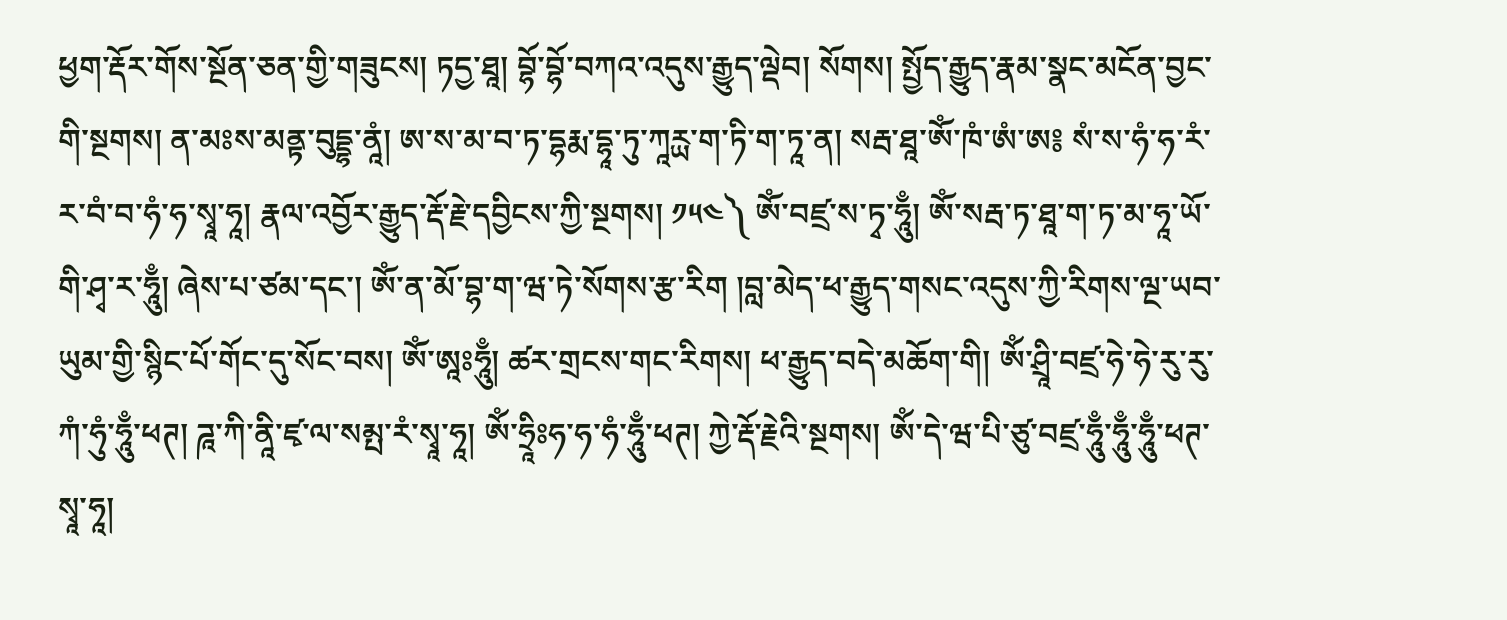ཕྱག་རྡོར་གོས་སྔོན་ཅན་གྱི་གཟུངས། ཏདྱ་ཐཱ། བྷོ་བྷོ་བཀའ་འདུས་རྒྱུད་ལྡེབ། སོགས། སྤྱོད་རྒྱུད་རྣམ་སྣང་མངོན་བྱང་གི་སྔགས། ན་མཿས་མནྟ་བུདྡྷ་ནཱཾ། ཨ་ས་མ་བ་ཏ་དྷརྨ་དྷཱ་ཏུ་ཀཱཪྻ་ག་ཏི་ག་ཏཱ་ན། སརྦ་ཐཱ་ཨོཾ་ཁཾ་ཨཾ་ཨ༔ སཾ་ས་ཧཾ་ཧ་རཾ་ར་བཾ་བ་ཧཾ་ཧ་སྭཱ་ཧཱ། རྣལ་འབྱོར་རྒྱུད་རྡོ་རྗེ་དབྱིངས་ཀྱི་སྔགས། ༡༥༤༽ ཨོཾ་བཛྲ་ས་ཏྭ་ཧཱུྃ། ཨོཾ་སརྦ་ཏ་ཐཱ་ག་ཏ་མ་ཧཱ་ཡོ་གི་ཤྭ་ར་ཧཱུྃ། ཞེས་པ་ཙམ་དང་། ཨོཾ་ན་མོ་བྷ་ག་ཝ་ཏེ་སོགས་རྩ་རིག །བླ་མེད་ཕ་རྒྱུད་གསང་འདུས་ཀྱི་རིགས་ལྔ་ཡབ་ཡུམ་གྱི་སྙིང་པོ་གོང་དུ་སོང་བས། ཨོཾ་ཨཱཿཧཱུྃ། ཚར་གྲངས་གང་རིགས། ཕ་རྒྱུད་བདེ་མཆོག་གི། ཨོཾ་ཤྲཱི་བཛྲ་ཧེ་ཧེ་རུ་རུ་ཀཾ་ཧུཾ་ཧཱུྃ་ཕཊ། ཌཱ་ཀི་ནཱི་ཛྭ་ལ་སམྤ་རཾ་སྭཱ་ཧཱ། ཨོཾ་ཧྲཱིཿཧ་ཧ་ཧཾ་ཧཱུྃ་ཕཊ། ཀྱེ་རྡོ་རྗེའི་སྔགས། ཨོཾ་དེ་ཝ་པི་ཙུ་བཛྲ་ཧཱུྃ་ཧཱུྃ་ཧཱུྃ་ཕཊ་སྭཱ་ཧཱ།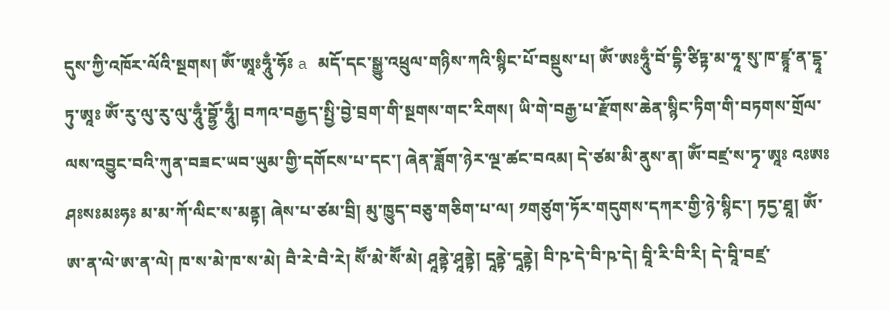དུས་ཀྱི་འཁོར་ལོའི་སྔགས། ཨོཾ་ཨཱཿཧཱུྃ་ཧོཿ a མདོ་དང་སྒྱུ་འཕྲུལ་གཉིས་ཀའི་སྙིང་པོ་བསྡུས་པ། ཨོཾ་ཨཿཧཱུྃ་བོ་དྷི་ཙིཏྟ་མ་ཧཱ་སུ་ཁ་ཛྙཱ་ན་དྷཱ་ཏུ་ཨཱཿ ཨོཾ་རུ་ལུ་རུ་ལུ་ཧཱུྃ་བྷྱོ་ཧཱུྃ། བཀའ་བརྒྱད་སྤྱི་བྱེ་བྲག་གི་སྔགས་གང་རིགས། ཡི་གེ་བརྒྱ་པ་རྫོགས་ཆེན་སྙིང་ཏིག་གི་བཏགས་གྲོལ་ལས་འབྱུང་བའི་ཀུན་བཟང་ཡབ་ཡུམ་གྱི་དགོངས་པ་དང་། ཞེན་ཟློག་ཉེར་ལྔ་ཚང་བའམ། དེ་ཙམ་མི་ནུས་ན། ཨོཾ་བཛྲ་ས་ཏྭ་ཨཱཿ འཿཨཿཤཿསཿམཿཧཿ མ་མ་ཀོ་ལིང་ས་མནྟ། ཞེས་པ་ཙམ་བྲི། མུ་ཁྱུད་བཅུ་གཅིག་པ་ལ། ༡གཙུག་ཏོར་གདུགས་དཀར་གྱི་ཉེ་སྙིང་། ཏདྱ་ཐཱ། ཨོཾ་ཨ་ན་ལེ་ཨ་ན་ལེ། ཁ་ས་མེ་ཁ་ས་མེ། བཻ་རེ་བཻ་རེ། སཽ་མེ་སཽ་མེ། ཤཱནྟེ་ཤཱནྟེ། དཱནྟེ་དཱནྟེ། བི་ཥ་དེ་བི་ཥ་དེ། བཱི་རི་བི་རི། དེ་བཱི་བཛྲ་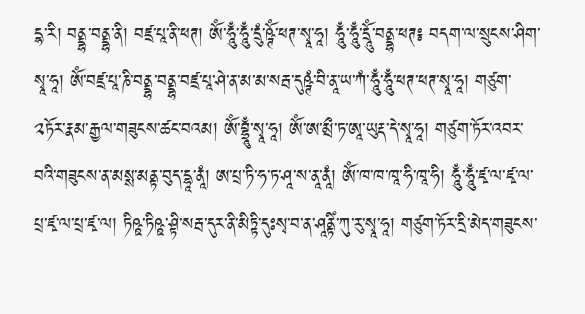དྷ་རི། བནྡྷ་བནྡྷ་ནི། བཛྲ་པཱ་ནི་ཕཊ། ཨོཾ་ཧཱུྃ་ཧཱུྃ་དྲུཾ་ཥྚོཾ་ཕཊ་སྭཱ་ཧཱ། ཧཱུྃ་ཧཱུྃ་དྲཱོུཾ་བནྡྷ་ཕཊ༔ བདག་ལ་སྲུངས་ཤིག་སྭཱ་ཧཱ། ཨོཾ་བཛྲ་པཱ་ཎི་བནྡྷ་བནྡྷ་བཛྲ་པཱ་ཤེ་ན་མ་མ་སརྦ་དུཥྚཾ་བི་ནཱ་ཡ་ཀཾ་ཧཱུྃ་ཧཱུྃ་ཕཊ་ཕཊ་སྭཱ་ཧཱ། གཙུག་༢ཏོར་རྣམ་རྒྱལ་གཟུངས་ཚང་བའམ། ཨོཾ་བྷྲཱུྃ་སྭཱ་ཧཱ། ཨོཾ་ཨ་མྲྀ་ཏ་ཨཱ་ཡུརྡ་དེ་སྭཱ་ཧཱ། གཙུག་ཏོར་འབར་བའི་གཟུངས་ན་མསྶ་མནྟ་བུད་དྷཱ་ནཱཾ། ཨ་པྲ་ཏི་ཧ་ཏ་ཤཱ་ས་ནཱ་ནཱཾ། ཨོཾ་ཁ་ཁ་ཁཱ་ཧི་ཁཱ་ཧི། ཧཱུྃ་ཧཱུྃ་ཛྭ་ལ་ཛྭ་ལ་པྲ་ཛྭ་ལ་པྲ་ཛྭ་ལ། ཏིཥྛ་ཏིཥྛ་ཤྟི་སརྦ་དུར་ནི་མིཏྟི་དུཿསྭ་བ་ན་ཤཱནྟིཾ་ཀུ་རུ་སྭཱ་ཧཱ། གཙུག་ཏོར་དྲི་མེད་གཟུངས་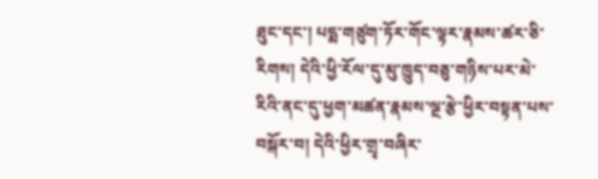ཐུང་དང་། པདྨ་གཙུག་ཏོར་གོང་ལྟར་རྣམས་ཚར་ཅི་རིགས། དེའི་ཕྱི་རོལ་དུ་མུ་ཁྱུད་བཅུ་གཉིས་པར་མེ་རིའི་ནང་དུ་ཕྱག་མཚན་རྣམས་ལྔ་རྩེ་ཕྱིར་བསྟན་པས་བསྐོར་བ། དེའི་ཕྱིར་གྲྭ་བཞིར་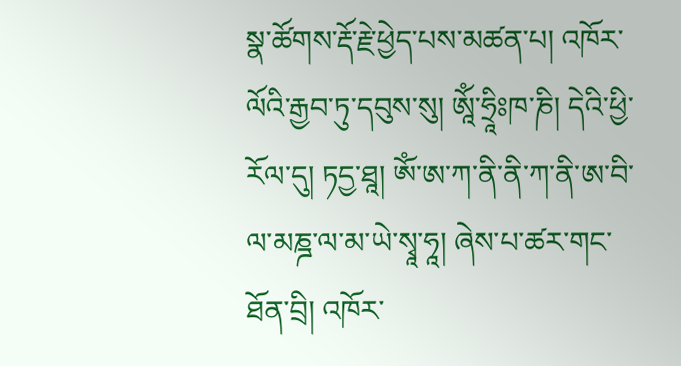སྣ་ཚོགས་རྡོ་རྗེ་ཕྱེད་པས་མཚན་པ། འཁོར་ལོའི་རྒྱབ་ཏུ་དབུས་སུ། ཨཱོཾ་ཧྲཱིཿཁ་ཎི། དེའི་ཕྱི་རོལ་དུ། ཏདྱ་ཐཱ། ཨོཾ་ཨ་ཀ་ནི་ནི་ཀ་ནི་ཨ་བི་ལ་མཎྜ་ལ་མ་ཡེ་སྭཱ་ཧཱ། ཞེས་པ་ཚར་གང་ཐོན་བྲི། འཁོར་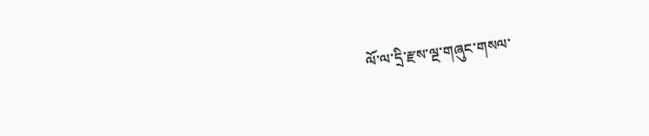ལོ་ལ་དྲི་རྫས་ལྔ་གཞུང་གསལ་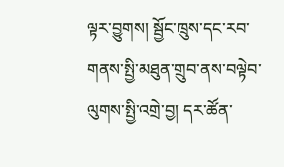ལྟར་བྱུགས། སྦྱོང་ཁྲུས་དང་རབ་གནས་སྤྱི་མཐུན་གྲུབ་ནས་བལྟེབ་ལུགས་སྤྱི་འགྲེ་བྱ། དར་ཚོན་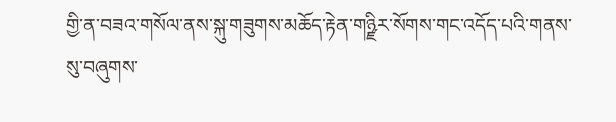གྱི་ན་བཟའ་གསོལ་ནས་སྐུ་གཟུགས་མཆོད་རྟེན་གཉྫིར་སོགས་གང་འདོད་པའི་གནས་སུ་བཞུགས་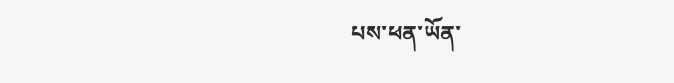པས་ཕན་ཡོན་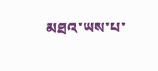མཐའ་ཡས་པ་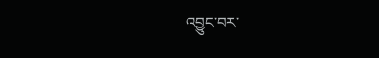འབྱུང་བར་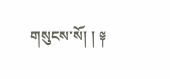གསུངས་སོ། ། ༈